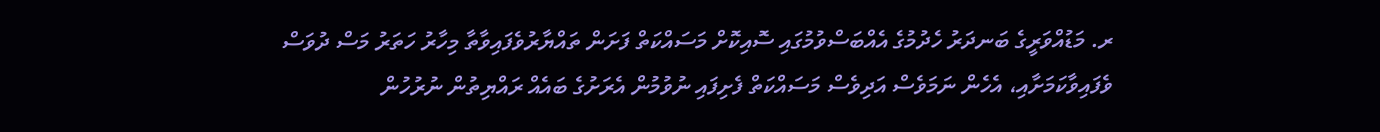ރ. މަޑުއްވަރީގެ ބަނދަރު ހެދުމުގެ އެއްބަސްވުމުގައި ސޮއިކޮށް މަސައްކަތް ފަށަން ތައްޔާރުވެފައިވާތާ މިހާރު ހަތަރު މަސް ދުވަސް ވެފައިވާކަމަށާއި، އެހެން ނަމަވެސް އަދިވެސް މަސައްކަތް ފެށިފައި ނުވުމުން އެރަށުގެ ބައެއް ރައްޔިތުން ނުރުހުން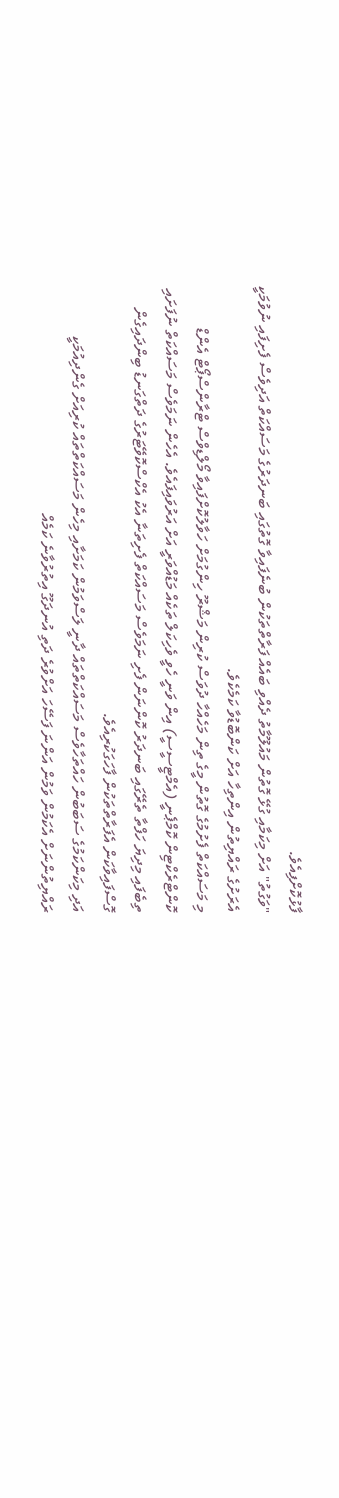ފާޅުކޮށްފިއެވެ.
"ވަގުތު" އަށް މިކަމާއި ގުޅޭ ގޮތުން މައުލޫމާތު ދެއްވި ބައެއް ފަރާތްތަކުން ބުނެފައިވާ ގޮތުގައި ބަނދަރުގެ މަސައްކަތް އަދިވެސް ފެށިފައި ނުވުމަކީ އެރަށުގެ ރައްޔިތުން އިންތިހާ އަށް ކަންބޮޑުވާ ކަމެކެވެ.
މި މަސައްކަތް ފެށުމުގެ ގޮތުން މީގެ ތިން މަހެއްހާ ދުވަސް ކުރިން މަޝްރޫ ހިންގުމަށް ހަވާލުކޮށްފައިވާ މޯލްޑިވްސް ޓްރާންސްޕޯޓް އެންޑް ކޮންޓްރެކްޓިން ކޮމްޕެނީ (އެމްޓީސީސީ) އިން ވަނީ ހެވީ ވެހިކަލް ތަކެއް މަޑުއްވަރީ އަށް އަރުވައިފައެވެ. އެހެން ނަމަވެސް މަސައްކަތް ނުފަށައި ތިބެފައި މިދިޔަ ހަފްތާ ތެރޭގައި ބަނދަރު ކޮންނަން ފެށި ނަމަވެސް މަސައްކަތް ފެށިތަނާ އެކު އެކްސްކޮވޭޓަރުގެ ދަތްގަނޑު ބިންދައިގެން ގޮސްފައިވާކަން އެފަރާތްތަކުން ފާހަގަކުރިއެވެ.
އަދި މިކަންކަމުގެ ސަބަބުން ހައްތަހާވެސް މަސައްކަތްތައް ދާނީ ލަސްވަމުން ކަމަށާއި މިހެން މަސައްކަތްތައް ކުރިއަށް ގެންދިއުމަކީ ރައްޔިތުންނަށް އެކަމުން ވަމުން އަންނަ ފަސޭހަ އަށްވުރެ ދަތި އުނދަގޫ އިތުރުވާނެ ކަމެއް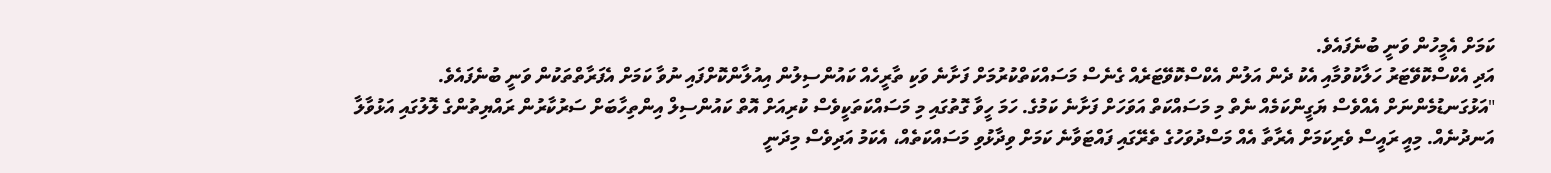ކަމަށް އެމީހުން ވަނީ ބުނެފައެވެ.
އަދި އެކްސްކޮވޭޓަރު ހަލާކުވުމާއި އެކު ދެން އަލުން އެކްސްކޮވޭޓަރެއް ގެނެސް މަސައްކަތްކުރުމަށް ފަށާނެ ވަކި ތާރީހެއް ކައުންސިލުން އިއުލާންކޮށްފައި ނުވާ ކަމަށް އެފަރާތްތަކުން ވަނީ ބުނެފައެވެ.
"އަޅުގަނޑުމެންނަށް އެއްވެސް ޔަގީންކަމެއް ނެތް މި މަސައްކަތް އަވަހަށް ފަށާނެ ކަމުގެ. ހަމަ ހީވާ ގޮތުގައި މި މަސައްކަތަކީވެސް ކުރިއަށް އޮތް ކައުންސިލް އިންތިހާބަށް ސަރުކާރުން ރައްޔިތުންގެ ލޮލުގައި އަޅުވާލާ އަނދުނެއް. މިއީ ރައީސް ވެރިކަމަށް އެރާތާ އެއް މަސްދުވަހުގެ ތެރޭގައި ފައްޓަވާނެ ކަމަށް ވިދާޅުވި މަސައްކަތެއް، އެކަމު އަދިވެސް މިދަނީ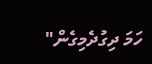ހަމަ ދިގުދެމިގެން"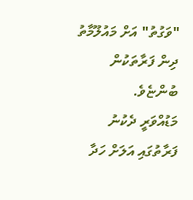"ވަގުތު" އަށް މައުލޫމާތު ދިން ފަރާތަކުން ބުންޏެވެ.
މަޑުއްވަރީ ދެކުނު ފަރާތުގައި އަލަށް ހަދާ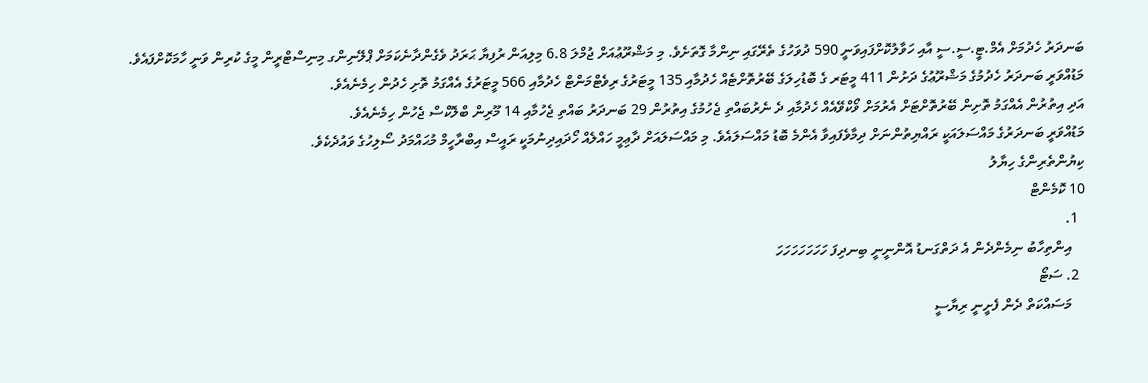ބަނދަރު ހެދުމަށް އެމް.ޓީ.ސީ.ސީ އާއި ހަވާލުކޮށްފައިވަނީ 590 ދުވަހުގެ ތެރޭގައި ނިންމާ ގޮތަށެވެ. މި މަޝްރޫޢުއަށް ޖުމްލަ 6.8 މިލިއަން ރުފިޔާ ޙަރަދު ވެގެންދާނެކަމަށް ޕްލޭނިންގ މިނިސްޓްރީން މީގެ ކުރިން ވަނީ ހާމަކޮށްފައެވެ.
މަޑުއްވަރީ ބަނދަރު ހެދުމުގެ މަޝްރޫޢުގެ ދަށުން 411 މީޓަރ ގެ ބޮޑުހިލަގެ ބޭރުތޮށްޓެއް ހެދުމާއި 135 މީޓަރުގެ ރިވެޓްމަންޓް ހެދުމާއި 566 މީޓަރުގެ އެއްގަމު ތޮށި ހެދުން ހިމެނެއެވެ.
އަދި އިތުރުން އެއްގަމު ތޮށިން ބޭރުތޮށްޓަށް އެރުމަށް ވޯކްވޭއެއް ހެދުމާއި ދެ ނެރުބައްތި ޖެހުމުގެ އިތުރުން 29 ބަނދަރު ބައްތި ޖެހުމާއި 14 މޫރިން ބްލޮކްސް ޖެހުން ހިމެނެއެވެ.
މަޑުއްވަރީ ބަނދަރުގެ މައްސަލައަކީ ރައްޔިތުންނަށް ދިމާވެފައިވާ އެންމެ ބޮޑު މައްސަލައެވެ. މި މައްސަލައަށް ދާޢިމީ ހައްލެއް ހޯދައިދިނުމަކީ ރައީސް އިބްރާހީމް މުޙައްމަދު ސޯލިހުގެ ވައުދެކެވެ.
ކިޔުންތެރިންގެ ހިޔާލު
10 ކޮމެންޓް
  1.
    އިންތިހާބު ނިމެންދެން އެ ދަތްގަނޑު އޮންނީނީ ބިނދިފަ ހަހަހަހަހަހަހަ
  2. ސަޓޯ
    މަސައްކަތް ދެން ފެށީނީ ރިޔާސީ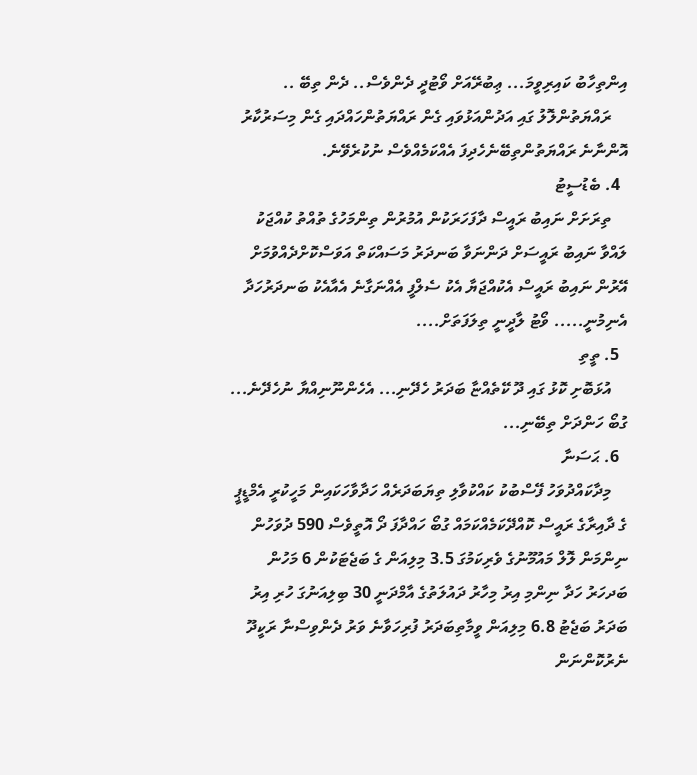އިންތިހާބު ކައިރިވީމަ... ޢިބުރޭއަށް ވޯޓުދީ ދެންވެސް.. ދެން ތިބޭ ..
    ރައްޔަތުންލޮލު ގައި އަދުންއަޅުވައި ގެން ރައްޔަތުންހައްދައި ގެން މިސަރުކާރު އޮންނާނެ ރައްޔަތުންތިބޭނެހެދިފަ އެއްކަމެއްވެސް ނުކުރެވޭނެ.
  4. ބެޑުސީޓު
    ތިރަށަށް ނައިބު ރައީސް ދާފަހަރަކުން އުމުރުން ތިންމަހުގެ ތުއްތު ކުއްޖަކު ލައްވާ ނައިބު ރައީސަށް ދަންނަވާ ބަނދަރު މަސައްކަތް އަވަސްކޮށްދެއްވުމަށް އޭރުން ނައިބު ރައީސް އެކުއްޖަޔާ އެކު ސެލްފީ އެއްނަގާނެ އެއާއެކު ބަނދަރުހަދާ އެނިމުނީ..... ވޯޓު ލާދީނީ ތިލަފަތަށް....
  5. ތީތި
    އުޅަބޮށި ކޮޅު ގައި ދޫ ކޭތެއްޏާ ބަދަރު ހެދޭނި... އެހެންނޫނިއްޔާ ނުހެދޭނެ... ގުބޯ ހަންދަށް ތިބޭނި...
  6. ޙަސަނާ
    މިދާކައްދުވަހު ފޭސްބުކު ކައްކުވާލި ތިޔަބަދަރެއް ހަދާވާހަކައިން މަހީކުރީ އެމްޑީޕީ ގެ ދާއިރާގެ ރައީސް ކޮއްދޭކަމެއްކަމައް ގުބޯ ހައްދާފަ ދޯ އޮތީވެސް 590 ދުވަހުން ނިންމަން ލޮލް މައުމޫނުގެ ވެރިކަމުގަ 3.5 މިލިއަން ގެ ބަޖެޓަކުން 6 މަހުން ބަދހަރު ހަދާ ނިންމި އިރު މިހާރު ދައުލަތުގެ އާމްދަނީ 30 ބިލިއަނުގަ ހުރި އިރު ބަދަރު ބަޖެޓު 6.8 މިލިއަން ވީމާތިބަދަރު ފުރިހަވާނެ ވަރު ދެންވިސްނާ ރަކީދޫ ނެރުކޮންނަން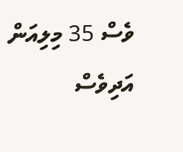ވެސް 35 މިލިއަން އަދިވެސް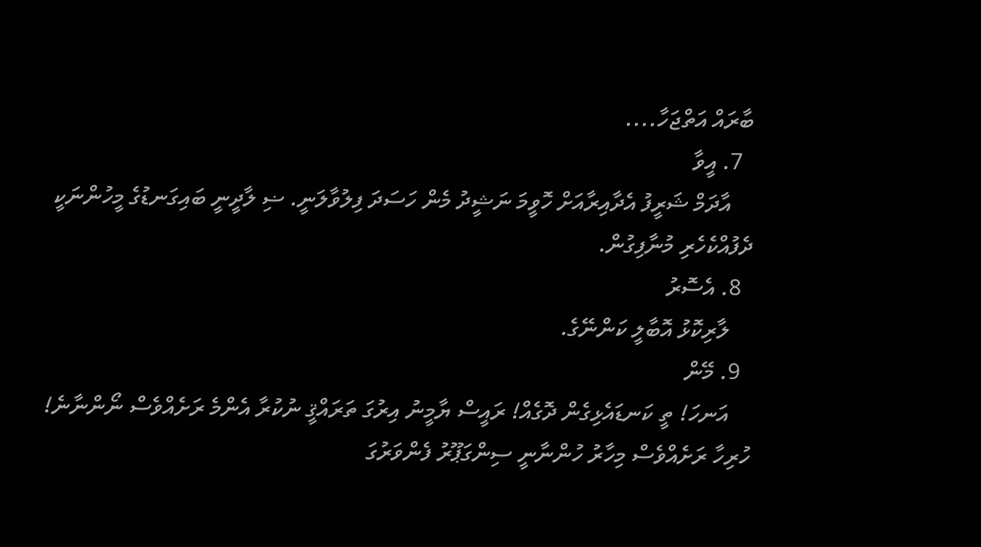ބާރައް އަތްޖަހާ....
  7. އީވާ
    އާދަމް ޝަރީފު އެދާއިރާއަށް ހޮވީމަ ނަޝީދު މެން ހަސަދަ ފިލުވާލަނީ. ޟި ލާދީނީ ބައިގަނޑުގެ މީހުންނަކީ ދެފުއްކެހެރި މުނާފިގުން.
  8. އެސޮރު
    ލާރިކޮޅު އޮބާލީ ކަންނޭގެ.
  9. މޭން
    އަނހަ! ތީ ކަނޑައެޅިގެން ދޮގެއް! ރައީސް ޔާމީނު އިރުގަ ތަރައްޤީ ނުކުރާ އެންމެ ރަށެއްވެސް ނޯންނާނެ! ހުރިހާ ރަށެއްވެސް މިހާރު ހުންނާނީ ސިންގަޕޫރު ފެންވަރުގަ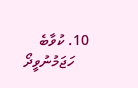10. ކުވާބެ
    ހަޖަމުނުވީދޯ